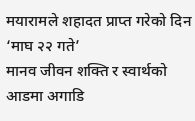मयारामले शहादत प्राप्त गरेको दिन ‘माघ २२ गते’
मानव जीवन शक्ति र स्वार्थको आडमा अगाडि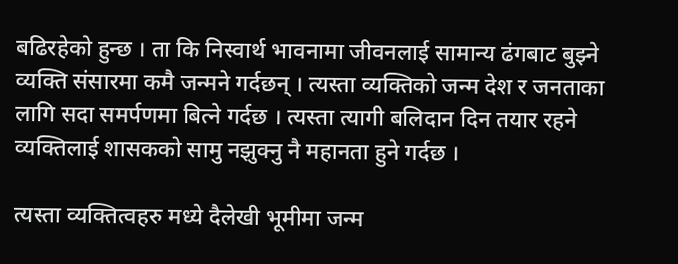बढिरहेको हुन्छ । ता कि निस्वार्थ भावनामा जीवनलाई सामान्य ढंगबाट बुझ्ने व्यक्ति संसारमा कमै जन्मने गर्दछन् । त्यस्ता व्यक्तिको जन्म देश र जनताका लागि सदा समर्पणमा बित्ने गर्दछ । त्यस्ता त्यागी बलिदान दिन तयार रहने व्यक्तिलाई शासकको सामु नझुक्नु नै महानता हुने गर्दछ ।

त्यस्ता व्यक्तित्वहरु मध्ये दैलेखी भूमीमा जन्म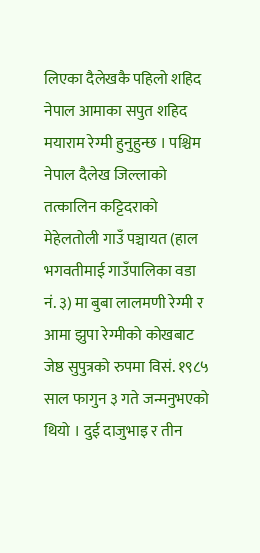लिएका दैलेखकै पहिलो शहिद नेपाल आमाका सपुत शहिद मयाराम रेग्मी हुनुहुन्छ । पश्चिम नेपाल दैलेख जिल्लाको तत्कालिन कट्टिदराको मेहेलतोली गाउँ पञ्चायत (हाल भगवतीमाई गाउँपालिका वडा नं. ३) मा बुबा लालमणी रेग्मी र आमा झुपा रेग्मीको कोखबाट जेष्ठ सुपुत्रको रुपमा विसं. १९८५ साल फागुन ३ गते जन्मनुभएको थियो । दुई दाजुभाइ र तीन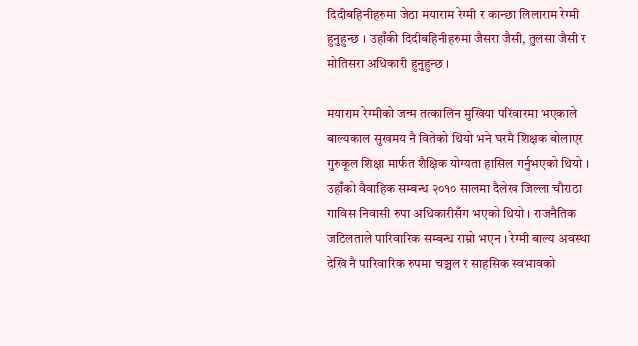दिदीबहिनीहरुमा जेठा मयाराम रेग्मी र कान्छा लिलाराम रेग्मी हुनुहुन्छ । उहाँकी दिदीबहिनीहरुमा जैसरा जैसी, तुलसा जैसी र मोतिसरा अधिकारी हुनुहुन्छ ।

मयाराम रेग्मीको जन्म तत्कालिन मुखिया परिवारमा भएकाले बाल्यकाल सुखमय नै वितेको थियो भने घरमै शिक्षक बोलाएर गुरुकूल शिक्षा मार्फत शैक्षिक योग्यता हासिल गर्नुभएको थियो । उहाँको वैवाहिक सम्बन्ध २०१० सालमा दैलेख जिल्ला चौराठा गाविस निवासी रुपा अधिकारीसँग भएको थियो । राजनैतिक जटिलताले पारिवारिक सम्बन्ध राम्रो भएन । रेग्मी बाल्य अवस्था देखि नै पारिवारिक रुपमा चञ्चल र साहसिक स्वभावको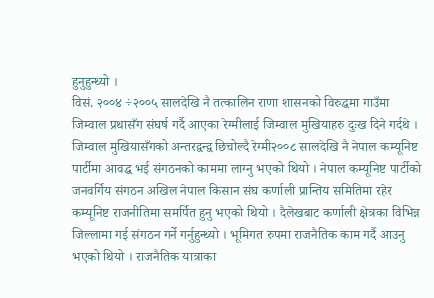हुनुहुन्थ्यो ।
विसं. २००४ ÷२००५ सालदेखि नै तत्कालिन राणा शासनको विरुद्धमा गाउँमा जिम्वाल प्रथासँग संघर्ष गर्दै आएका रेग्मीलाई जिम्वाल मुखियाहरु दुःख दिने गर्दथे । जिम्वाल मुखियासँगको अन्तरद्वन्द्व छिचोल्दै रेग्मी२००८ सालदेखि नै नेपाल कम्यूनिष्ट पार्टीमा आवद्ध भई संगठनको काममा लाग्नु भएको थियो । नेपाल कम्यूनिष्ट पार्टीको जनवर्गिय संगठन अखिल नेपाल किसान संघ कर्णाली प्रान्तिय समितिमा रहेर कम्यूनिष्ट राजनीतिमा समर्पित हुनु भएको थियो । दैलेखबाट कर्णाली क्षेत्रका विभिन्न जिल्लामा गई संगठन गर्ने गर्नुहुन्थ्यो । भूमिगत रुपमा राजनैतिक काम गर्दै आउनु भएको थियो । राजनैतिक यात्राका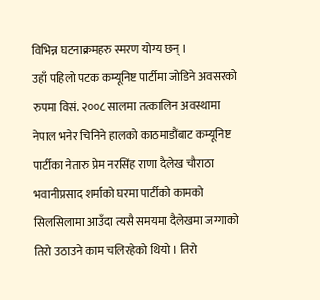विभिन्न घटनाक्रमहरु स्मरण योग्य छन् ।
उहाँ पहिलो पटक कम्यूनिष्ट पार्टीमा जोडिने अवसरको रुपमा विसं. २००८ सालमा तत्कालिन अवस्थामा नेपाल भनेर चिनिने हालको काठमाडौंबाट कम्यूनिष्ट पार्टीका नेतारु प्रेम नरसिंह राणा दैलेख चौराठा भवानीप्रसाद शर्माको घरमा पार्टीको कामको सिलसिलामा आउँदा त्यसै समयमा दैलेखमा जग्गाको तिरो उठाउने काम चलिरहेको थियो । तिरो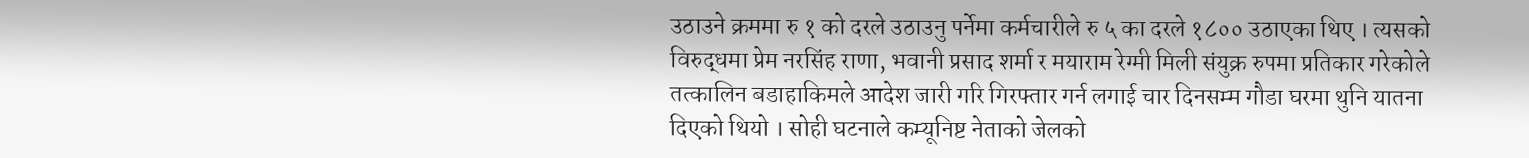उठाउने क्रममा रु १ को दरले उठाउनु पर्नेमा कर्मचारीले रु ५ का दरले १८०० उठाएका थिए । त्यसको विरुद्धमा प्रेम नरसिंह राणा, भवानी प्रसाद शर्मा र मयाराम रेग्मी मिली संयुक्र रुपमा प्रतिकार गरेकोले तत्कालिन बडाहाकिमले आदेश जारी गरि गिरफ्तार गर्न लगाई चार दिनसम्म गौडा घरमा थुनि यातना दिएको थियो । सोही घटनाले कम्यूनिष्ट नेताको जेलको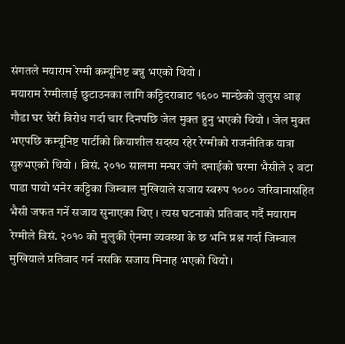संगतले मयाराम रेग्मी कम्यूनिष्ट बन्नु भएको थियो ।
मयाराम रेग्मीलाई छुटाउनका लागि कट्टिदराबाट १६०० मान्छेको जुलुस आइ गौडा घर घेरी विरोध गर्दा चार दिनपछि जेल मुक्त हुनु भएको थियो । जेल मुक्त भएपछि कम्यूनिष्ट पार्टीको क्रियाशील सदस्य रहेर रेग्मीको राजनीतिक यात्रा सुरुभएको थियो । विसं. २०१० सालमा मन्घर जंगे दमाईको घरमा भैसीले २ वटा पाडा पायो भनेर कट्टिका जिम्वाल मुखियाले सजाय स्वरुप १००० जरिवानासहित भैसी जफत गर्ने सजाय सुनाएका थिए । त्यस घटनाको प्रतिवाद गर्दै मयाराम रेग्मीले विसं. २०१० को मुलुकी ऐनमा व्यवस्था के छ भनि प्रश्न गर्दा जिम्वाल मुखियाले प्रतिवाद गर्न नसकि सजाय मिनाह भएको थियो ।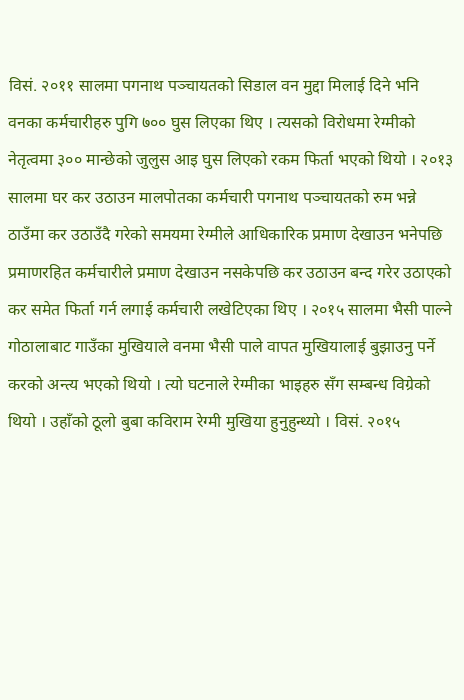विसं. २०११ सालमा पगनाथ पञ्चायतको सिडाल वन मुद्दा मिलाई दिने भनि वनका कर्मचारीहरु पुगि ७०० घुस लिएका थिए । त्यसको विरोधमा रेग्मीको नेतृत्वमा ३०० मान्छेको जुलुस आइ घुस लिएको रकम फिर्ता भएको थियो । २०१३ सालमा घर कर उठाउन मालपोतका कर्मचारी पगनाथ पञ्चायतको रुम भन्ने ठाउँमा कर उठाउँदै गरेको समयमा रेग्मीले आधिकारिक प्रमाण देखाउन भनेपछि प्रमाणरहित कर्मचारीले प्रमाण देखाउन नसकेपछि कर उठाउन बन्द गरेर उठाएको कर समेत फिर्ता गर्न लगाई कर्मचारी लखेटिएका थिए । २०१५ सालमा भैसी पाल्ने गोठालाबाट गाउँका मुखियाले वनमा भैसी पाले वापत मुखियालाई बुझाउनु पर्ने करको अन्त्य भएको थियो । त्यो घटनाले रेग्मीका भाइहरु सँग सम्बन्ध विग्रेको थियो । उहाँको ठूलो बुबा कविराम रेग्मी मुखिया हुनुहुन्थ्यो । विसं. २०१५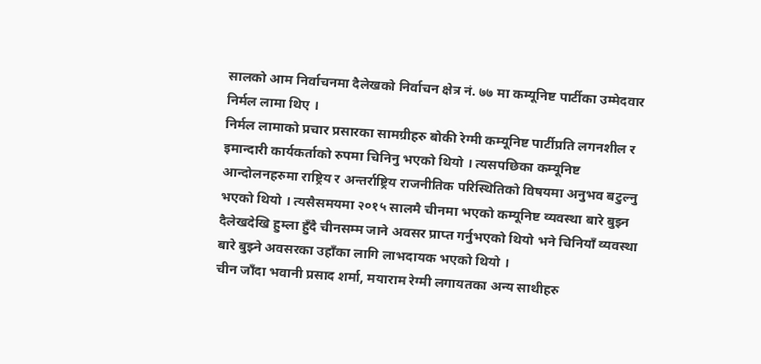सालको आम निर्वाचनमा दैलेखको निर्वाचन क्षेत्र नं. ७७ मा कम्यूनिष्ट पार्टीका उम्मेदवार निर्मल लामा थिए ।
निर्मल लामाको प्रचार प्रसारका सामग्रीहरु बोकी रेग्मी कम्यूनिष्ट पार्टीप्रति लगनशील र इमान्दारी कार्यकर्ताको रुपमा चिनिनु भएको थियो । त्यसपछिका कम्यूनिष्ट आन्दोलनहरुमा राष्ट्रिय र अन्तर्राष्ट्रिय राजनीतिक परिस्थितिको विषयमा अनुभव बटुल्नु भएको थियो । त्यसैसमयमा २०१५ सालमै चीनमा भएको कम्यूनिष्ट व्यवस्था बारे बुझ्न दैलेखदेखि हुम्ला हुँदै चीनसम्म जाने अवसर प्राप्त गर्नुभएको थियो भने चिनियाँ व्यवस्था बारे बुझ्ने अवसरका उहाँका लागि लाभदायक भएको थियो ।
चीन जाँदा भवानी प्रसाद शर्मा, मयाराम रेग्मी लगायतका अन्य साथीहरु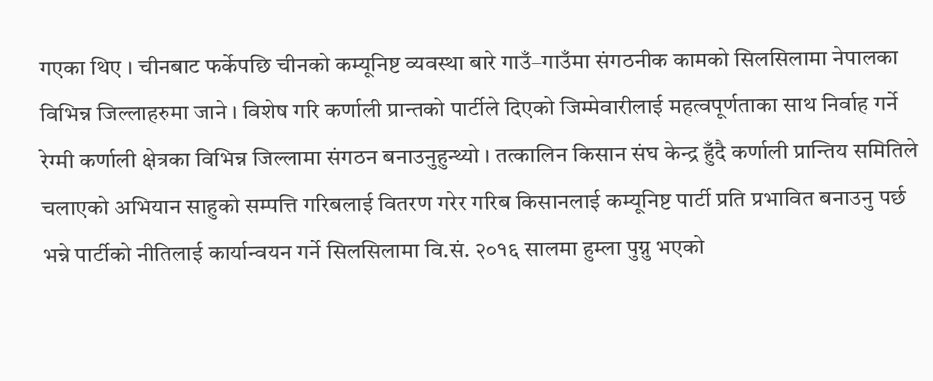गएका थिए । चीनबाट फर्केपछि चीनको कम्यूनिष्ट व्यवस्था बारे गाउँ–गाउँमा संगठनीक कामको सिलसिलामा नेपालका विभिन्न जिल्लाहरुमा जाने । विशेष गरि कर्णाली प्रान्तको पार्टीले दिएको जिम्मेवारीलाई महत्वपूर्णताका साथ निर्वाह गर्ने रेग्मी कर्णाली क्षेत्रका विभिन्न जिल्लामा संगठन बनाउनुहुन्थ्यो । तत्कालिन किसान संघ केन्द्र हुँदै कर्णाली प्रान्तिय समितिले चलाएको अभियान साहुको सम्पत्ति गरिबलाई वितरण गरेर गरिब किसानलाई कम्यूनिष्ट पार्टी प्रति प्रभावित बनाउनु पर्छ भन्ने पार्टीको नीतिलाई कार्यान्वयन गर्ने सिलसिलामा वि.सं. २०१६ सालमा हुम्ला पुग्नु भएको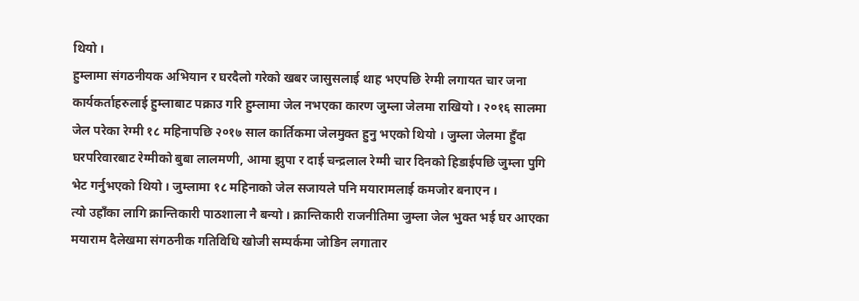थियो ।
हुम्लामा संगठनीयक अभियान र घरदैलो गरेको खबर जासुसलाई थाह भएपछि रेग्मी लगायत चार जना कार्यकर्ताहरुलाई हुम्लाबाट पक्राउ गरि हुम्लामा जेल नभएका कारण जुम्ला जेलमा राखियो । २०१६ सालमा जेल परेका रेग्मी १८ महिनापछि २०१७ साल कार्तिकमा जेलमुक्त हुनु भएको थियो । जुम्ला जेलमा हुँदा घरपरिवारबाट रेग्मीको बुबा लालमणी, आमा झुपा र दाई चन्द्रलाल रेग्मी चार दिनको हिडाईपछि जुम्ला पुगि भेट गर्नुभएको थियो । जुम्लामा १८ महिनाको जेल सजायले पनि मयारामलाई कमजोर बनाएन ।
त्यो उहाँका लागि क्रान्तिकारी पाठशाला नै बन्यो । क्रान्तिकारी राजनीतिमा जुम्ला जेल भुक्त भई घर आएका मयाराम दैलेखमा संगठनीक गतिविधि खोजी सम्पर्कमा जोडिन लगातार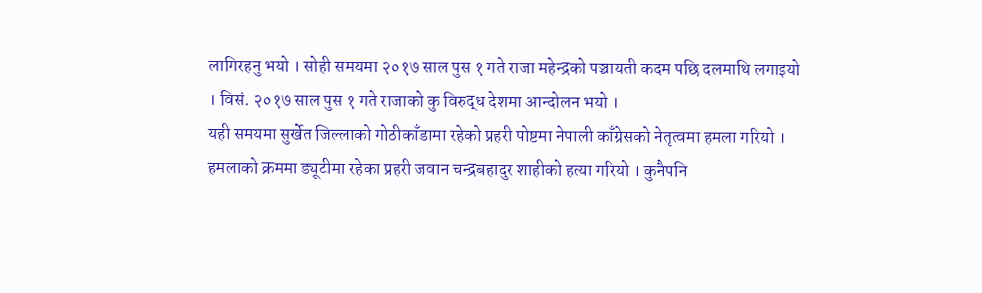लागिरहनु भयो । सोही समयमा २०१७ साल पुस १ गते राजा महेन्द्रको पञ्चायती कदम पछि दलमाथि लगाइयो । विसं. २०१७ साल पुस १ गते राजाको कु विरुद्ध देशमा आन्दोलन भयो ।
यही समयमा सुर्खेत जिल्लाको गोठीकाँडामा रहेको प्रहरी पोष्टमा नेपाली काँग्रेसको नेतृत्वमा हमला गरियो । हमलाको क्रममा ड्यूटीमा रहेका प्रहरी जवान चन्द्रबहादुर शाहीको हत्या गरियो । कुनैपनि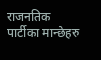राजनतिक पार्टीका मान्छेहरु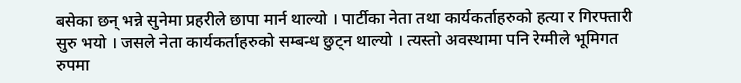बसेका छन् भन्ने सुनेमा प्रहरीले छापा मार्न थाल्यो । पार्टीका नेता तथा कार्यकर्ताहरुको हत्या र गिरफ्तारी सुरु भयो । जसले नेता कार्यकर्ताहरुको सम्बन्ध छुट्न थाल्यो । त्यस्तो अवस्थामा पनि रेग्मीले भूमिगत रुपमा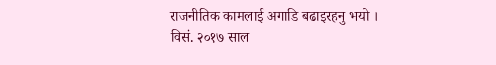राजनीतिक कामलाई अगाडि बढाइरहनु भयो ।
विसं. २०१७ साल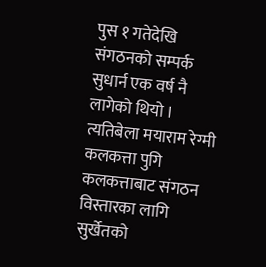पुस १ गतेदेखि संगठनको सम्पर्क सुधार्न एक वर्ष नै लागेको थियो । त्यतिबेला मयाराम रेग्मी कलकत्ता पुगि कलकत्ताबाट संगठन विस्तारका लागि सुर्खेतको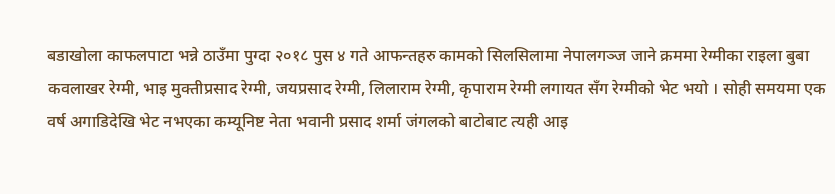बडाखोला काफलपाटा भन्ने ठाउँमा पुग्दा २०१८ पुस ४ गते आफन्तहरु कामको सिलसिलामा नेपालगञ्ज जाने क्रममा रेग्मीका राइला बुबा कवलाखर रेग्मी, भाइ मुक्तीप्रसाद रेग्मी, जयप्रसाद रेग्मी, लिलाराम रेग्मी, कृपाराम रेग्मी लगायत सँग रेग्मीको भेट भयो । सोही समयमा एक वर्ष अगाडिदेखि भेट नभएका कम्यूनिष्ट नेता भवानी प्रसाद शर्मा जंगलको बाटोबाट त्यही आइ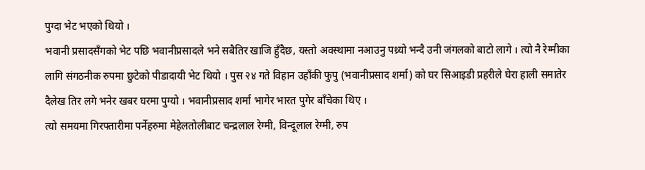पुग्दा भेट भएको थियो ।
भवानी प्रसादसँगको भेट पछि भवानीप्रसादले भने सबैतिर खाजि हुँदैछ, यस्तो अवस्थामा नआउनु पथ्र्यो भन्दै उनी जंगलको बाटो लागे । त्यो नै रेग्मीका लागि संगठनीक रुपमा छुटेको पीडादायी भेट थियो । पुस २४ गते विहान उहाँकी फुपु (भवानीप्रसाद शर्मा) को घर सिआइडी प्रहरीले घेरा हाली समातेर दैलेख तिर लगे भनेर खबर घरमा पुग्यो । भवानीप्रसाद शर्मा भागेर भारत पुगेर बाँचेका थिए ।
त्यो समयमा गिरफ्तारीमा पर्नेहरुमा मेहेलतोलीबाट चन्द्रलाल रेग्मी, विन्दूलाल रेग्मी, रुप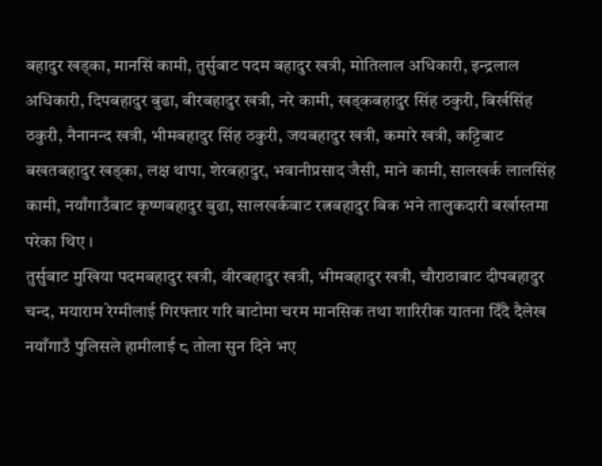बहादुर खड्का, मानसिं कामी, तुर्सुबाट पदम बहादुर खत्री, मोतिलाल अधिकारी, इन्द्रलाल अधिकारी, दिपबहादुर बुढा, बीरबहादुर खत्री, नरे कामी, खड्कबहादुर सिंह ठकुरी, बिर्खसिंह ठकुरी, नैनानन्द खत्री, भीमबहादुर सिंह ठकुरी, जयबहादुर खत्री, कमारे खत्री, कट्टिबाट बखतबहादुर खड्का, लक्ष थापा, शेरबहादुर, भवानीप्रसाद जैसी, माने कामी, सालखर्क लालसिंह कामी, नयाँगाउँबाट कृष्णबहादुर बुढा, सालखर्कबाट रत्नबहादुर बिक भने तालुकदारी बर्खास्तमा परेका थिए ।
तुर्सुबाट मुखिया पदमबहादुर खत्री, वीरबहादुर खत्री, भीमबहादुर खत्री, चौराठाबाट दीपबहादुर चन्द, मयाराम रेग्मीलाई गिरफ्तार गरि बाटोमा चरम मानसिक तथा शारिरीक यातना दिँदै दैलेख नयाँगाउँ पुलिसले हामीलाई ८ तोला सुन दिने भए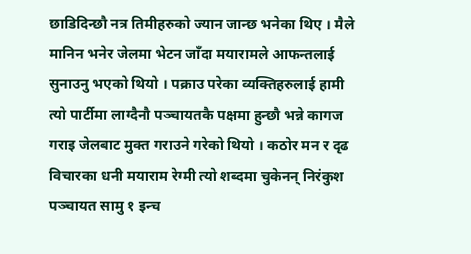छाडिदिन्छौ नत्र तिमीहरुको ज्यान जान्छ भनेका थिए । मैले मानिन भनेर जेलमा भेटन जाँदा मयारामले आफन्तलाई सुनाउनु भएको थियो । पक्राउ परेका व्यक्तिहरुलाई हामी त्यो पार्टीमा लाग्दैनौ पञ्चायतकै पक्षमा हुन्छौ भन्ने कागज गराइ जेलबाट मुक्त गराउने गरेको थियो । कठोर मन र दृढ विचारका धनी मयाराम रेग्मी त्यो शब्दमा चुकेनन् निरंकुश पञ्चायत सामु १ इन्च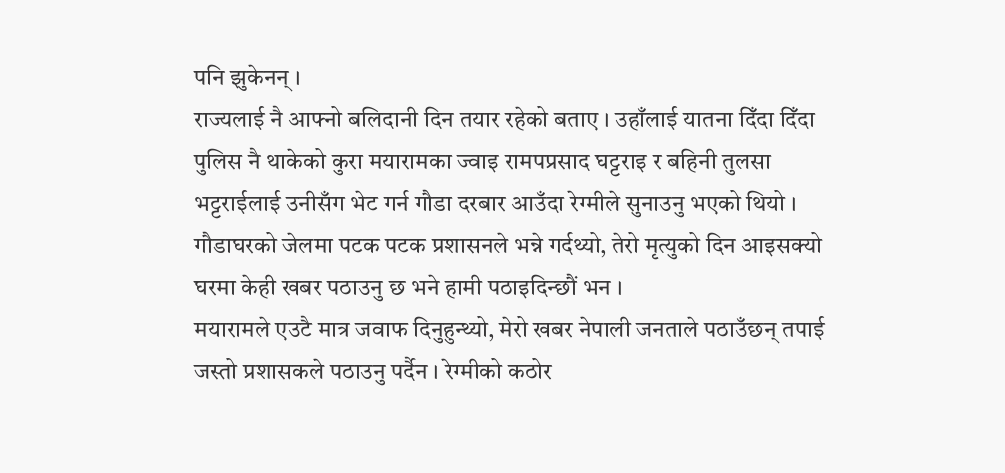पनि झुकेनन् ।
राज्यलाई नै आफ्नो बलिदानी दिन तयार रहेको बताए । उहाँलाई यातना दिँदा दिँदा पुलिस नै थाकेको कुरा मयारामका ज्वाइ रामपप्रसाद घट्टराइ र बहिनी तुलसा भट्टराईलाई उनीसँग भेट गर्न गौडा दरबार आउँदा रेग्मीले सुनाउनु भएको थियो । गौडाघरको जेलमा पटक पटक प्रशासनले भन्ने गर्दथ्यो, तेरो मृत्युको दिन आइसक्यो घरमा केही खबर पठाउनु छ भने हामी पठाइदिन्छौं भन ।
मयारामले एउटै मात्र जवाफ दिनुहुन्थ्यो, मेरो खबर नेपाली जनताले पठाउँछन् तपाई जस्तो प्रशासकले पठाउनु पर्दैन । रेग्मीको कठोर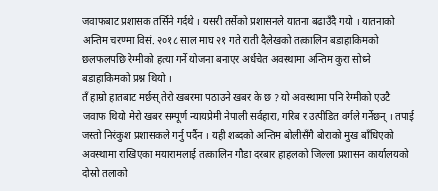जवाफबाट प्रशासक तर्सिने गर्दथे । यसरी तर्सेको प्रशासनले यातना बढाउँदै गयो । यातनाको अन्तिम चरण्मा विसं. २०१८ साल माघ २१ गते राती दैलेखको तत्कालिन बडाहाकिमको छलफलपछि रेग्मीको हत्या गर्ने योजना बनाएर अर्धचेत अवस्थामा अन्तिम कुरा सोध्ने बडाहाकिमको प्रश्न थियो ।
तँ हाम्रो हातबाट मर्छस् तेरो खबरमा पठाउने खबर के छ ? यो अवस्थामा पनि रेग्मीको एउटै जवाफ थियो मेरो खबर सम्पूर्ण न्यायप्रेमी नेपाली सर्वहारा, गरिब र उत्पीडित वर्गले गर्नेछन् । तपाई जस्तो निरंकुश प्रशासकले गर्नु पर्दैन । यही शब्दको अन्तिम बोलीसँगै बोराको मुख बाँधिएको अवस्थामा राखिएका मयारामलाई तत्कालिन गौडा दरबार हाहलको जिल्ला प्रशासन कार्यालयको दोस्रो तलाको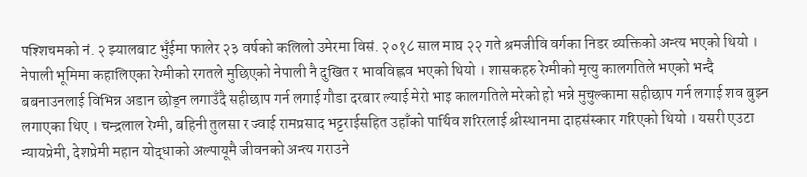पश्शिचमको नं. २ झ्यालबाट भुँईमा फालेर २३ वर्षको कलिलो उमेरमा विसं. २०१८ साल माघ २२ गते श्रमजीवि वर्गका निडर व्यक्तिको अन्त्य भएको थियो ।
नेपाली भूमिमा कहालिएका रेग्मीको रगतले मुछिएको नेपाली नै दुखित र भावविह्लव भएको थियो । शासकहरु रेग्मीको मृत्यु कालगतिले भएको भन्दै बबनाउनलाई विभिन्न अडान छोड्न लगाउँदै सहीछाप गर्न लगाई गौडा दरबार ल्याई मेरो भाइ कालगतिले मरेको हो भन्ने मुचुल्कामा सहीछाप गर्न लगाई शव बुझ्न लगाएका थिए । चन्द्रलाल रेग्मी, बहिनी तुलसा र ज्वाई रामप्रसाद भट्टराईसहित उहाँको पार्थिव शरिरलाई श्रीस्थानमा दाहसंस्कार गरिएको थियो । यसरी एउटा न्यायप्रेमी, देशप्रेमी महान योद्धाको अल्पायूमै जीवनको अन्त्य गराउने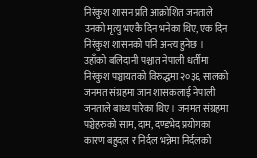निरंकुश शासन प्रति आक्रोशित जनताले उनको मृत्यु भएकै दिन भनेका थिए, एक दिन निरंकुश शासनको पनि अन्त्य हुनेछ ।
उहाँको बलिदानी पश्चात नेपाली धर्तीमा निरंकुश पञ्चायतको विरुद्धमा २०३६ सालको जनमत संग्रहमा जान शासकलाई नेपाली जनताले बाध्य पारेका थिए । जनमत संग्रहमा पञ्चेहरुको साम, दाम, दण्डभेद प्रयोगका कारण बहुदल र निर्दल भन्नेमा निर्दलको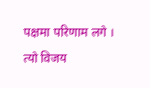पक्षमा परिणाम लगे ।
त्यो विजय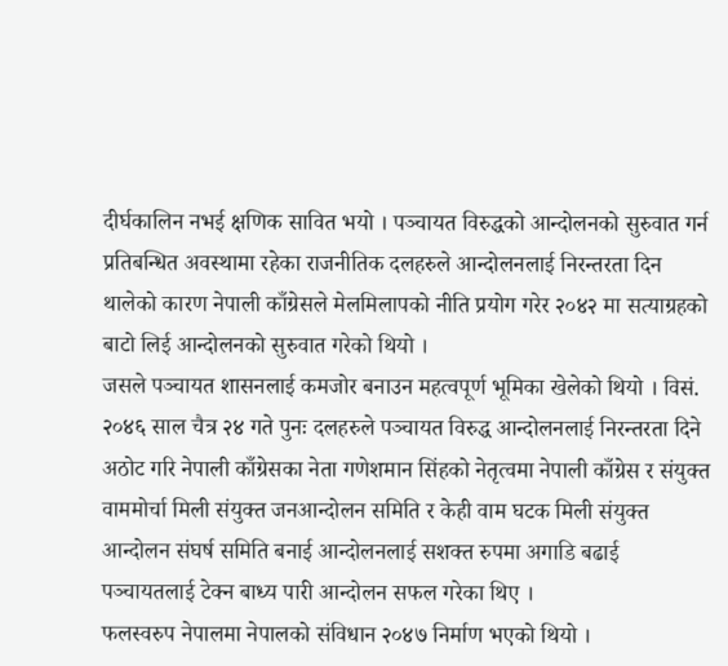दीर्घकालिन नभई क्षणिक सावित भयो । पञ्चायत विरुद्धको आन्दोलनको सुरुवात गर्न प्रतिबन्धित अवस्थामा रहेका राजनीतिक दलहरुले आन्दोलनलाई निरन्तरता दिन थालेको कारण नेपाली काँग्रेसले मेलमिलापको नीति प्रयोग गरेर २०४२ मा सत्याग्रहको बाटो लिई आन्दोलनको सुरुवात गरेको थियो ।
जसले पञ्चायत शासनलाई कमजोर बनाउन महत्वपूर्ण भूमिका खेलेको थियो । विसं. २०४६ साल चैत्र २४ गते पुनः दलहरुले पञ्चायत विरुद्ध आन्दोलनलाई निरन्तरता दिने अठोट गरि नेपाली काँग्रेसका नेता गणेशमान सिंहको नेतृत्वमा नेपाली काँग्रेस र संयुक्त वाममोर्चा मिली संयुक्त जनआन्दोलन समिति र केही वाम घटक मिली संयुक्त आन्दोलन संघर्ष समिति बनाई आन्दोलनलाई सशक्त रुपमा अगाडि बढाई पञ्चायतलाई टेक्न बाध्य पारी आन्दोलन सफल गरेका थिए ।
फलस्वरुप नेपालमा नेपालको संविधान २०४७ निर्माण भएको थियो ।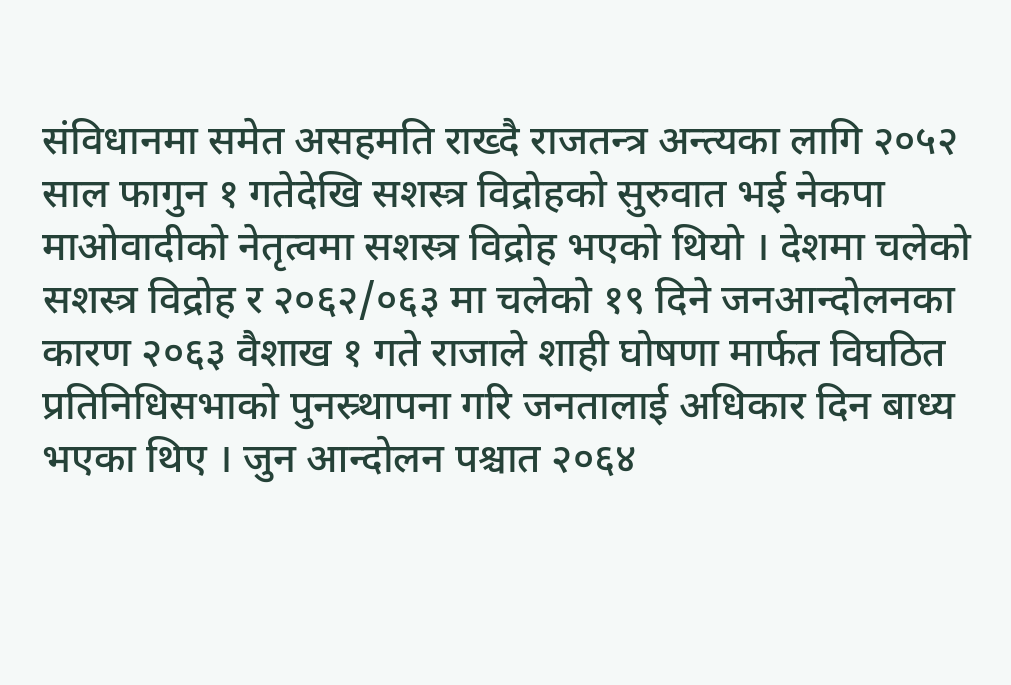संविधानमा समेत असहमति राख्दै राजतन्त्र अन्त्यका लागि २०५२ साल फागुन १ गतेदेखि सशस्त्र विद्रोहको सुरुवात भई नेकपा माओवादीको नेतृत्वमा सशस्त्र विद्रोह भएको थियो । देशमा चलेको सशस्त्र विद्रोह र २०६२/०६३ मा चलेको १९ दिने जनआन्दोलनका कारण २०६३ वैशाख १ गते राजाले शाही घोषणा मार्फत विघठित प्रतिनिधिसभाको पुनस्र्थापना गरि जनतालाई अधिकार दिन बाध्य भएका थिए । जुन आन्दोलन पश्चात २०६४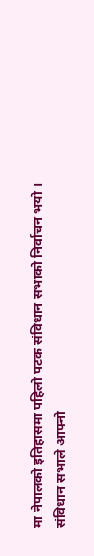मा नेपालको इतिहासमा पहिलो पटक संविधान सभाको निर्वाचन भयो ।
संविधान सभाले आफ्नो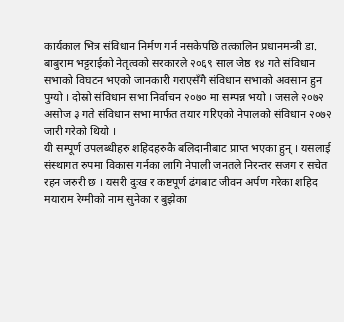कार्यकाल भित्र संविधान निर्मण गर्न नसकेपछि तत्कालिन प्रधानमन्त्री डा. बाबुराम भट्टराईको नेतृत्वको सरकारले २०६९ साल जेष्ठ १४ गते संविधान सभाको विघटन भएको जानकारी गराएसँगै संविधान सभाको अवसान हुन पुग्यो । दोस्रो संविधान सभा निर्वाचन २०७० मा सम्पन्न भयो । जसले २०७२ असोज ३ गते संविधान सभा मार्फत तयार गरिएको नेपालको संविधान २०७२ जारी गरेको थियो ।
यी सम्पूर्ण उपलब्धीहरु शहिदहरुकै बलिदानीबाट प्राप्त भएका हुन् । यसलाई संस्थागत रुपमा विकास गर्नका लागि नेपाली जनतले निरन्तर सजग र सचेत रहन जरुरी छ । यसरी दुःख र कष्टपूर्ण ढंगबाट जीवन अर्पण गरेका शहिद मयाराम रेग्मीको नाम सुनेका र बुझेका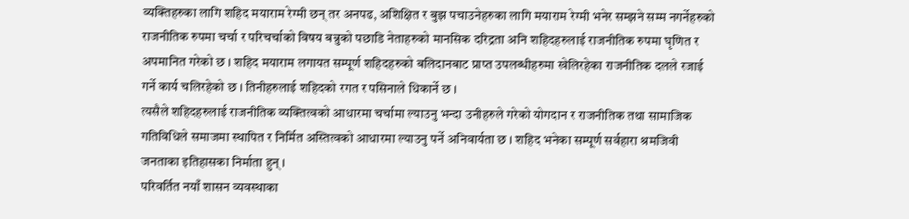व्यक्तिहरुका लागि शहिद मयाराम रेग्मी छन् तर अनपढ, अशिक्षित र बुझ पचाउनेहरुका लागि मयाराम रेग्मी भनेर सम्झने सम्म नगर्नेहरुको राजनीतिक रुपमा चर्चा र परिचर्चाको विषय बन्नुको पछाडि नेताहरुको मानसिक दरिद्रता अनि शहिदहरुलाई राजनीतिक रुपमा घृणित र अपमानित गरेको छ । शहिद मयाराम लगायत सम्पूर्ण शहिदहरुको बलिदानबाट प्राप्त उपलब्धीहरुमा खेलिरहेका राजनीतिक दलले रजाई गर्ने कार्य चलिरहेको छ । तिनीहरुलाई शहिदको रगत र पसिनाले धिकार्ने छ ।
त्यसैले शहिदहरुलाई राजनीतिक व्यक्तित्वको आधारमा चर्चामा ल्याउनु भन्दा उनीहरुले गरेको योगदान र राजनीतिक तथा सामाजिक गतिविधिले समाजमा स्थापित र निर्मित अस्तित्वको आधारमा ल्याउनु पर्ने अनिवार्यता छ । शहिद भनेका सम्पूर्ण सर्वहारा श्रमजिवी जनताका इतिहासका निर्माता हुन् ।
परिवर्तित नयाँ शासन व्यवस्थाका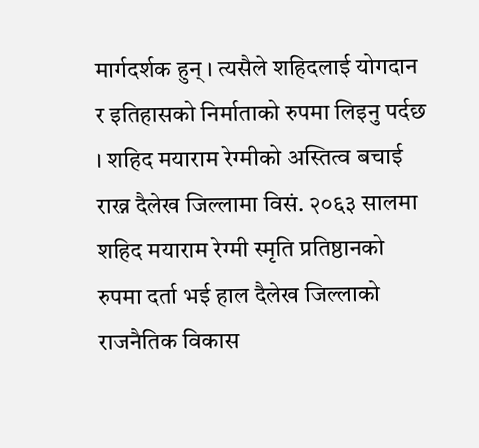मार्गदर्शक हुन् । त्यसैले शहिदलाई योगदान र इतिहासको निर्माताको रुपमा लिइनु पर्दछ । शहिद मयाराम रेग्मीको अस्तित्व बचाई राख्न दैलेख जिल्लामा विसं. २०६३ सालमा शहिद मयाराम रेग्मी स्मृति प्रतिष्ठानको रुपमा दर्ता भई हाल दैलेख जिल्लाको राजनैतिक विकास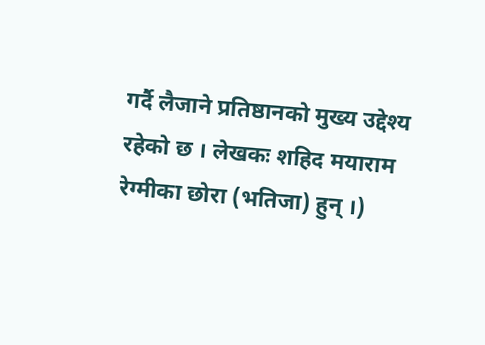गर्दै लैजाने प्रतिष्ठानको मुख्य उद्देश्य रहेको छ । लेखकः शहिद मयाराम रेग्मीका छोरा (भतिजा) हुन् ।)